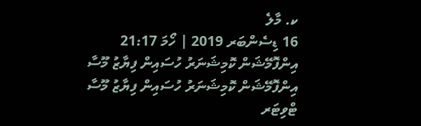ކ. މާލެ
16 ޑިސެންބަރ 2019 | ހޯމަ 21:17
އިންފޮމޭޝަން ކޮމިޝަނަރު ހުސައިން ފިޔާޒު މޫސާ
އިންފޮމޭޝަން ކޮމިޝަނަރު ހުސައިން ފިޔާޒު މޫސާ
ޓްވިޓަރ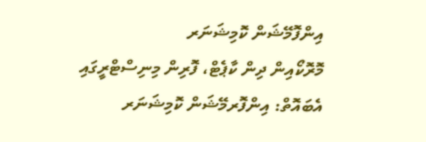އިންފޮމޭޝަން ކޮމިޝަނަރ
މޮރޮކޯއިން ދިން ކާޕެޓް، ފޮރިން މިނިސްޓްރީގައި އެބައޮތް: އިންފޮރމޭޝަން ކޮމިޝަނަރ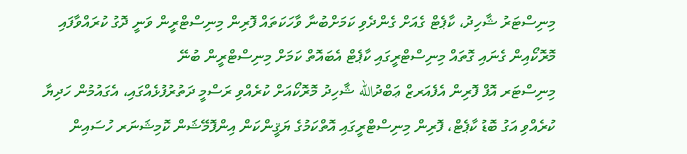މިނިސްޓަރު ޝާހިދު، ކާޕެޓް ގެއަށް ގެންދެވި ކަމަށްބުނާ ވާހަކަތައް ފޮރިން މިނިސްޓްރީން ވަނީ ދޮގު ކުރައްވާފައި
މޮރޮކޯއިން ގެނައި ގޮތައް މިނިސްޓްރީގައި ކާޕެޓް އެބައޮތް ކަމަށް މިނިސްޓްރީން ބުނޭ
މިނިސްޓަރ އޮފް ފޮރިން އެފެއަރޒް ޢަބްދުالله ޝާހިދު މޮރޮކޯއަށް ކުރެއްވި ރަސްމީ ދަތުރުފުޅެއްގައި، އެގައުމުން ހަދިޔާ ކުރެއްވި އަގު ބޮޑު ކާޕެޓް، ފޮރިން މިނިސްޓްރީގައި އޮތްކަމުގެ ޔަޤީންކަން އިންފޮމޭޝަން ކޮމިޝަނަރ ހުސައިން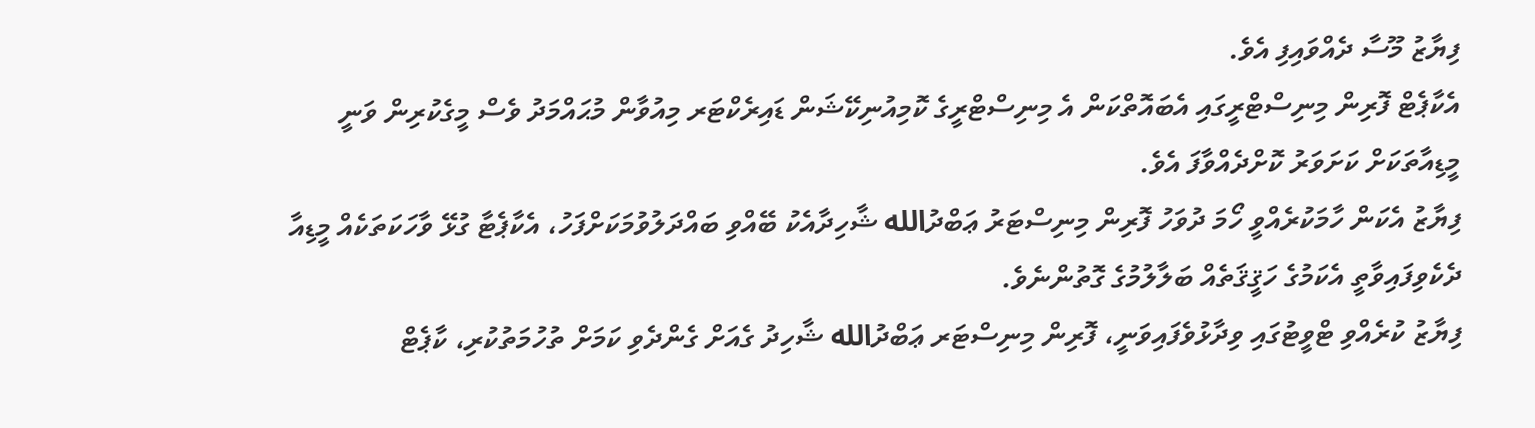ފިޔާޒު މޫސާ ދެއްވައިފި އެވެ.
އެކާޕެޓް ފޮރިން މިނިސްޓްރީގައި އެބައޮތްކަން އެ މިނިސްޓްރީގެ ކޮމިއުނިކޭޝަން ޑައިރެކްޓަރ މިއުވާން މުޙައްމަދު ވެސް މީގެކުރިން ވަނީ މީޑިއާތަކަށް ކަށަވަރު ކޮށްދެއްވާފަ އެވެ.
ފިޔާޒު އެކަން ހާމަކުރެއްވީ ހޯމަ ދުވަހު ފޮރިން މިނިސްޓަރު ޢަބްދުالله ޝާހިދާއެކު ބޭއްވި ބައްދަލުވުމަކަށްފަހު، އެކާޕެޓާ ގުޅޭ ވާހަކަތަކެއް މީޑިއާ ދެކެވިފައިވާތީ އެކަމުގެ ހަޤީޤަތެއް ބަލާލުމުގެ ގޮތުންނެވެ.
ފިޔާޒު ކުރެއްވި ޓްވީޓުގައި ވިދާޅުވެފައިވަނީ، ފޮރިން މިނިސްޓަރ ޢަބްދުالله ޝާހިދު ގެއަށް ގެންދެވި ކަމަށް ތުހުމަތުކުރި، ކާޕެޓް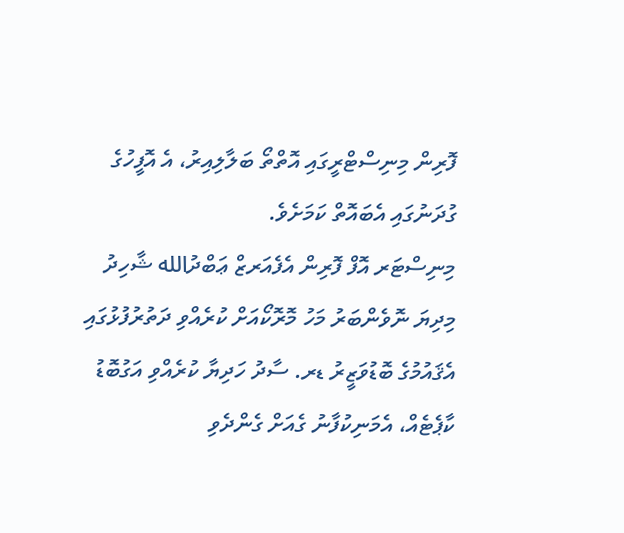ފޮރިން މިނިސްޓްރީގައި އޮތްތޯ ބަލާލިއިރު، އެ އޮފީހުގެ ގުދަނުގައި އެބައޮތް ކަމަށެވެ.
މިނިސްޓަރ އޮފް ފޮރިން އެފެއަރޒް ޢަބްދުالله ޝާހިދު މިދިޔަ ނޮވެންބަރު މަހު މޮރޮކޯއަށް ކުރެއްވި ދަތުރުފުޅުގައި އެޤައުމުގެ ބޮޑުވަޒީރު ޑރ. ސާދު ހަދިޔާ ކުރެއްވި އަގުބޮޑު ކާޕެޓެއް، އެމަނިކުފާނު ގެއަށް ގެންދެވި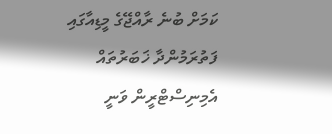ކަމަށް ބުނެ ރާއްޖޭގެ މީޑިއާގައި ފަތުރަމުންދާ ޚަބަރުތައް އެމިނިސްޓްރީން ވަނީ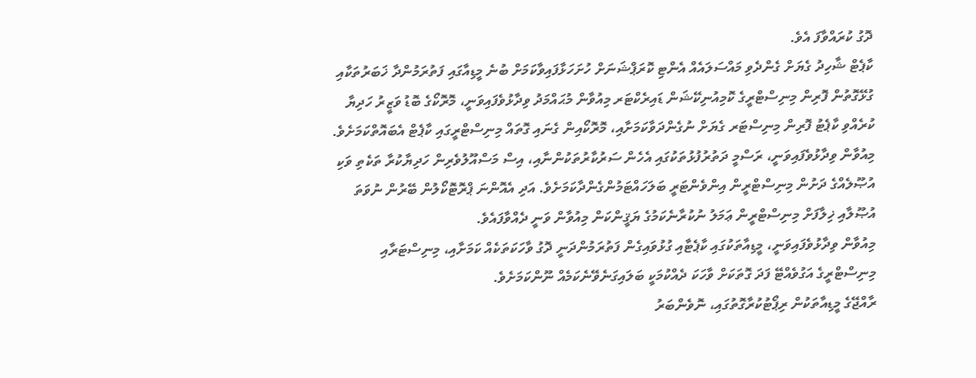ދޮގު ކުރައްވާފަ އެވެ.
ކާޕެޓް ޝާހިދު ގެޔަށް ގެންދެވި މައްސަލައެއް އެންޓި ކޮރަޕްޝަނަށް ހުށަހަޅާފައިވާކަމަށް ބުނެ މީޑިއާގައި ފަތުރަމުންދާ ޚަބަރުތަކާއި ގުޅޭގޮތުން ފޮރިން މިނިސްޓްރީގެ ކޮމިއުނިކޭޝަން ޑައިރެކްޓަރ މިއުވާން މުޙައްމަދު ވިދާޅުވެފައިވަނީ، މޮރޮކޯގެ ބޮޑު ވަޒީރު ހަދިޔާ ކުރެއްވި ކާޕެޓު ފޮރިން މިނިސްޓަރ ގެޔަށް ނުގެންދަވާކަމަށާއި، މޮރޮކޯއިން ގެނައި ގޮތައް މިނިސްޓްރީގައި ކާޕެޓް އެބައޮތްކަމަށެވެ.
މިއުވާން ވިދާޅުވެފައިވަނީ، ރަސްމީ ދަތުރުފުޅުތަކުގައި އެހެން ސަރުކާރުތަކުންނާއި، އިސް މަސްއޫލުވެރިން ހަދިޔާކުރާ ތަކެތި ވަކި އުޞޫލެއްގެ ދަށުން މިނިސްޓްރީން އިންވެންޓަރީ ބަލަހައްޓަމުންގެންދާކަމަށެވެ. އަދި އެއޮންނަ ޕްރޮޓޮކޯލުން ބޭރުން ނުވަތަ އުޞޫލާއި ޚިލާފަށް މިނިސްޓްރީން ޢަމަލު ނުކުރާނެކަމުގެ ޔަޤީންކަން މިއުވާން ވަނީ ދެއްވާފައެވެ.
މިއުވާން ވިދާޅުވެފައިވަނީ، މީޑިއާތަކުގައި ކާޕެޓާއި ގުޅުވައިގެން ފަތުރަމުންދަނީ ދޮގު ވާހަކަތަކެއް ކަމަށާއި، މިނިސްޓަރާއި މިނިސްޓްރީގެ އަގުވެއްޓޭ ފަދަ ގޮތަކަށް ވާހަކަ ދެއްކުމަކީ ބަލައިގަނެވޭނެކަމެއް ނޫންކަމަށެވެ.
ރާއްޖޭގެ މީޑިއާތަކުން ރިޕޯޓުކުރާގޮތުގައި، ނޮވެންބަރު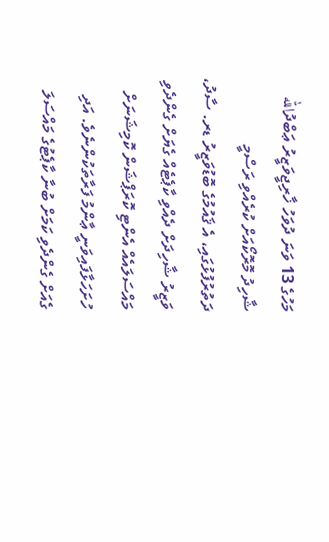މަހުގެ 13 ވަނަ ދުވަހު ޚާރިޖީވަޒީރު ޢަބްދުالله ޝާހިދު މޮރޮކޯއަށް ކުރެއްވި ރަސްމީ ދަތުރުފުޅުގައި، އެ ޤައުމުގެ ބޮޑުވަޒީރު ޑރ. ސާދު، ވަޒީރު ޝާހިދަށް ދެއްވި ކާޕެޓެއް ގެޔަށް ގެންދެވި މައްސަލައެއް އެންޓި ކޮރަޕްޝަން ކޮމިޝަނަށް ހުށަހަޅާފައިވަނީ ޢާންމު ފަރާތަކުންނެވެ. އަދި ގެއަށް ގެންދެވި ކަމަށް ބުނާ ކާޕެޓުގެ މައްސަލަ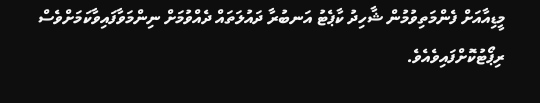މީޑިއާއަށް ފެންމަތިވުމުން ޝާހިދު ކާޕެޓު އަނބުރާ ދައުލަތައް ދެއްވުމަށް ނިންމަވާފައިވާކަމަށްވެސް ރިޕޯޓުކޮށްފައިވެއެވެ.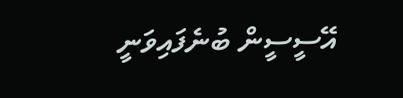އޭސީސީން ބުނެފައިވަނީ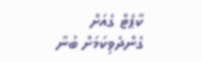ކާޕެޓް ގެއަށް ގެންދެވިކަމަށް ބުނާ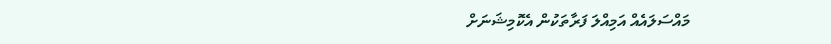މައްސަލައެއް އަމިއްލަ ފަރާތަކުން އެކޮމިޝަނަށް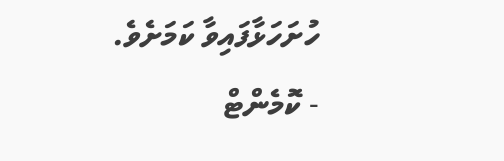ހުށަހަޅާފައިވާ ކަމަށެވެ.
- ކޮމެންޓް